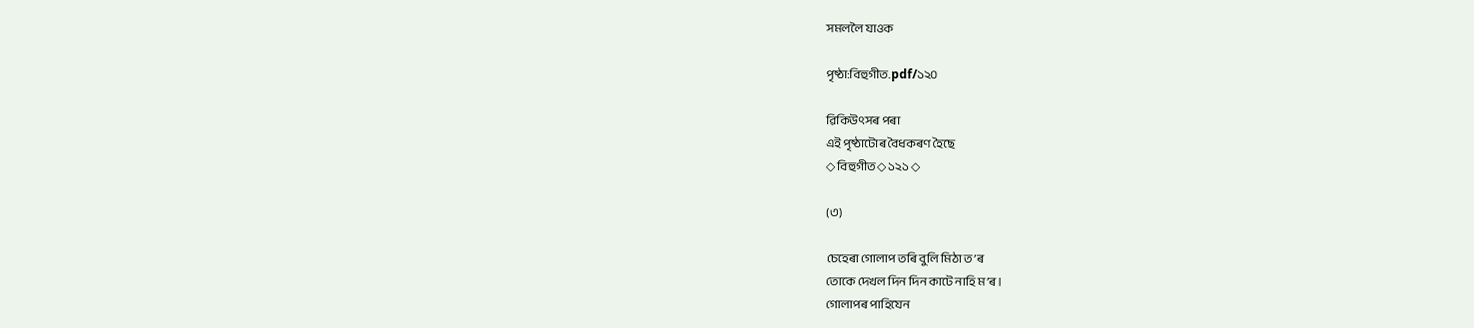সমললৈ যাওক

পৃষ্ঠা:বিহুগীত.pdf/১২০

ৱিকিউৎসৰ পৰা
এই পৃষ্ঠাটোৰ বৈধকৰণ হৈছে
◇ বিহুগীত ◇ ১২১ ◇

(৩)

চেহেৰা গোলাপ তৰি বুলি মিঠা ত’ৰ
তোকে দেখল দিন দিন কাটে নাহি ম’ৰ।
গোলাপৰ পাহিযেন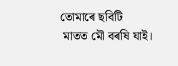তোমাৰে ছবিটি
 মাতত মৌ বৰষি যাই।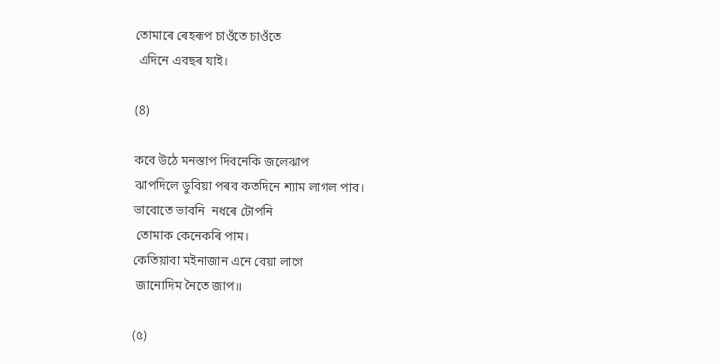তোমাৰে ৰেহৰূপ চাওঁতে চাওঁতে
 এদিনে এবছৰ যাই।

(8)

কবে উঠে মনস্তাপ দিবনেকি জলেঝাপ
ঝাপদিলে ডুবিয়া পৰব কতদিনে শ্যাম লাগল পাব।
ভাবোতে ভাবনি  নধৰে টোপনি
 তোমাক কেনেকৰি পাম।
কেতিয়াবা মইনাজান এনে বেয়া লাগে
 জানোদিম নৈতে জাপ॥

(৫)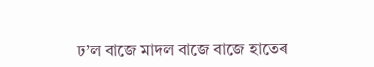ঢ’ল বাজে মাদল বাজে বাজে হাতেৰ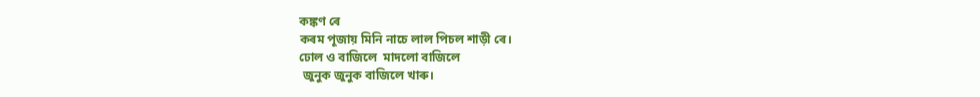কঙ্কণ ৰে
কৰম পূজায় মিনি নাচে লাল পিচল শাড়ী ৰে।
ঢোল ও বাজিলে  মাদলো বাজিলে
 জুনুক জুনুক বাজিলে খাৰু।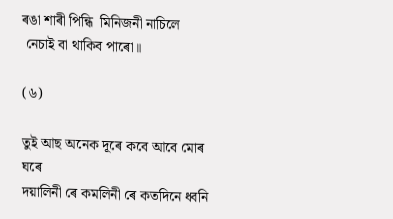ৰঙা শাৰী পিন্ধি  মিনিজনী নাচিলে
 নেচাই বা থাকিব পাৰো॥

(৬)

তুই আছ অনেক দূৰে কবে আবে মোৰ ঘৰে
দয়ালিনী ৰে কমলিনী ৰে কতদিনে ধ্বনি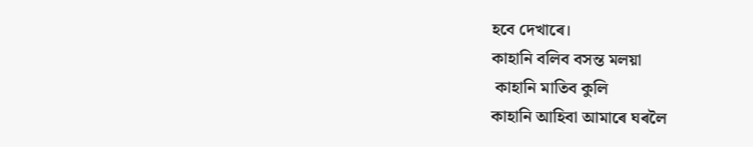হবে দেখাৰে।
কাহানি বলিব বসন্ত মলয়া
 কাহানি মাতিব কুলি
কাহানি আহিবা আমাৰে ঘৰলৈ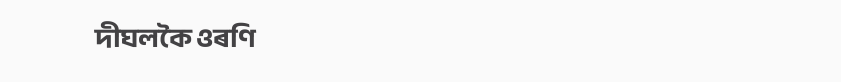দীঘলকৈ ওৰণি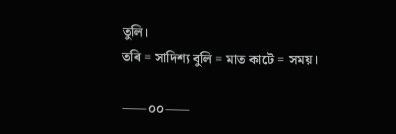তুলি।
তৰি = সাদিশ্য বুলি = মাত কাটে = সময়।

⸺০০⸺